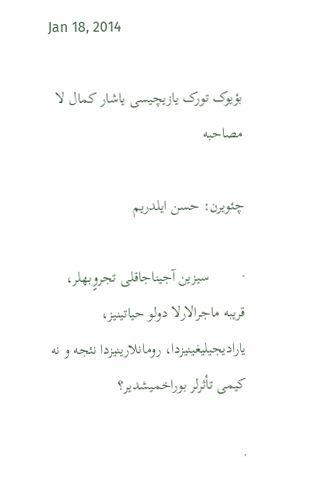Jan 18, 2014

بؤیوک تورک یازیچیسی یاشار کمال لا مصاحبه

چئویرن: حسن ایلدریم

·         سیزین آجیناجاقلی تجروٍبهلر، قریبه ماجرالارلا دولو حیاتینیز، یارادیجیلیغینیزدا، رومانلارینیزدا نئجه و نه کیمی تأثرلر بوراخمیشدیر؟

·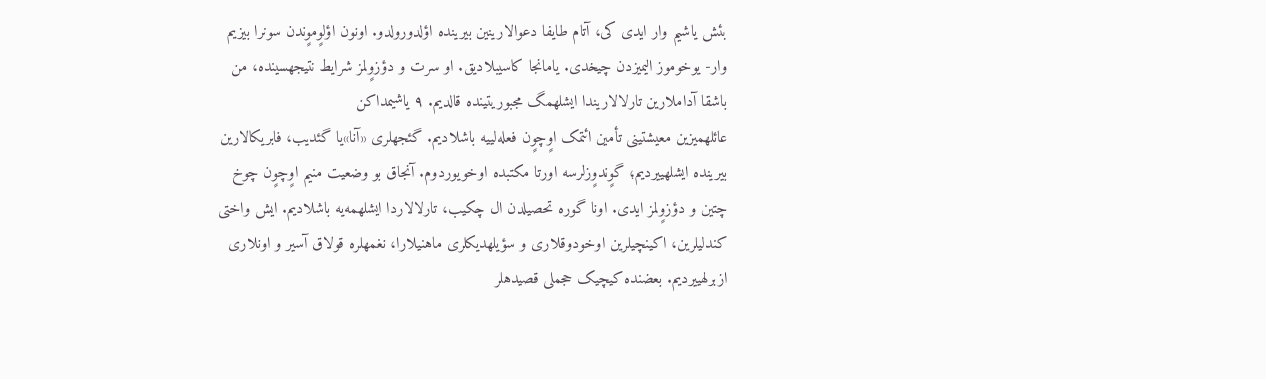بئش یاشیم وار ایدی کی، آتام طایفا دعوالارینین بیرینده اؤلدورولدو. اونون اؤلوٍموٍندن سونرا بیزیم وار- یوخوموز الیمیزدن چیخدی. یامانجا کاسیبلادیق. او سرت و دؤزوٍلمز شرایط نتیجهسینده، من باشقا آداملارین تارلالاریندا ایشلهمگ مجبوریتینده قالدیم. ۹ یاشیمداکن
عائلهمیزین معیشتینی تأمین ائتمک اوٍچوٍن فعله‌لییه باشلادیم. گئجهلری «آنا»یا گئدیب، فابریکالارین بیرینده ایشلهییردیم؛ گوٍندوٍزلرسه اورتا مکتبده اوخویوردوم. آنجاق بو وضعیت منیم اوٍچوٍن چوخ چتین و دؤزوٍلمز ایدی. اونا گوره تحصیلدن ال چکیب، تارلالاردا ایشلهمه‌یه باشلادیم. ایش واختی کندلیلرین، اکینچیلرین اوخودوقلاری و سؤیلهدیکلری ماهنیلارا، نغمهلره قولاق آسیر و اونلاری ازبرلهییردیم. بعضنده کیچیک حجملی قصیدهلر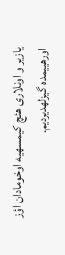یازیر و اونلاری هئچ کیمسهیه اوخومادان اؤز اورهییمده گیزلهدیردیم.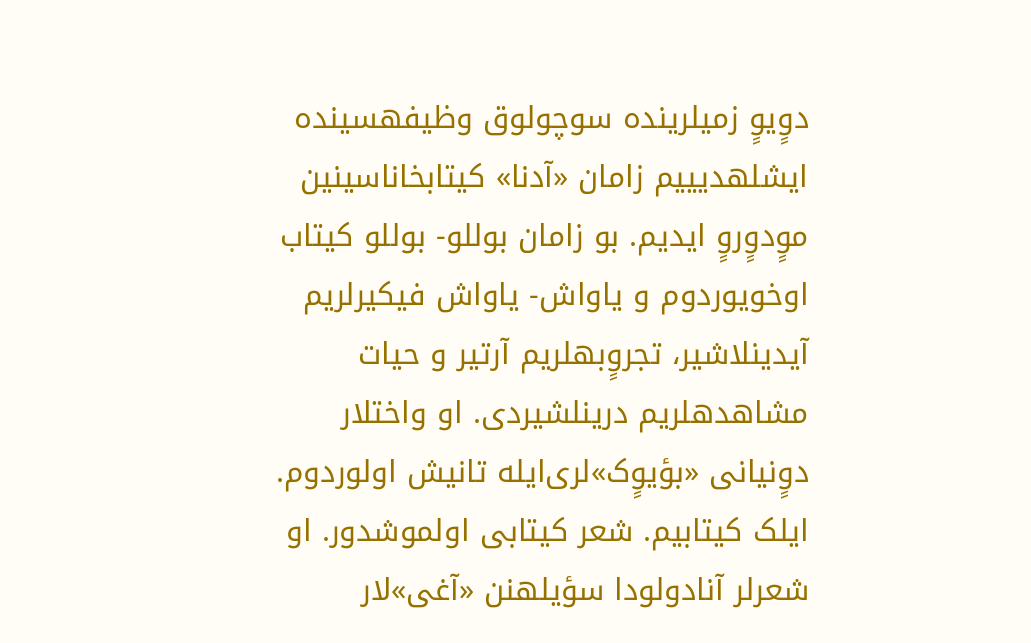دوٍیوٍ زمیلرینده سوچولوق وظیفهسینده ایشلهدیییم زامان «آدنا» کیتابخاناسینین موٍدوٍروٍ ایدیم. بو زامان بوللو- بوللو کیتاب اوخویوردوم و یاواش- یاواش فیکیرلریم آیدینلاشیر، تجروٍبهلریم آرتیر و حیات مشاهدهلریم درینلشیردی. او واختلار دوٍنیانی «بؤیوٍک»لری‌ایله تانیش اولوردوم. ایلک کیتابیم. شعر کیتابی اولموشدور. او شعرلر آنادولودا سؤیلهنن «آغی»لار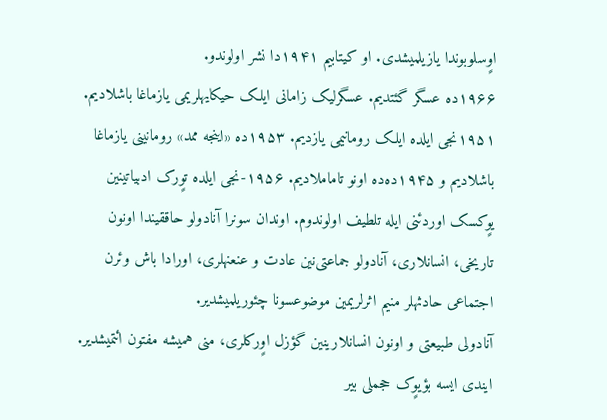اوٍسلوبوندا یازیلمیشدی. او کیتابیم ۱۹۴۱دا نشر اولوندو.
۱۹۶۶ده عسگر گئتدیم. عسگرلیک زامانی ایلک حیکایهلریمی یازماغا باشلادیم. ۱۹۵۱نجی ایلده ایلک رومانیمی یازدیم. ۱۹۵۳ده «اینجه ممد» رومانینی یازماغا باشلادیم و ۱۹۴۵ده‌ده اونو تاماملادیم. ۱۹۵۶-نجی ایلده توٍرک ادبیاتینین یوٍکسک اوردئنی ایله تلطیف اولوندوم. اوندان سونرا آنادولو حاققیندا اونون تاریخی، انسانلاری، آنادولو جماعتی‌نین عادت و عنعنهلری، اورادا باش وئرن اجتماعی حادثهلر منیم اثرلریمین موضوعسونا چئوریلمیشدیر.
آنادولی طبیعتی و اونون انسانلارینین گؤزل اوٍرکلری، منی همیشه مفتون ائتمیشدیر. ایندی ایسه بؤیوٍک حجملی بیر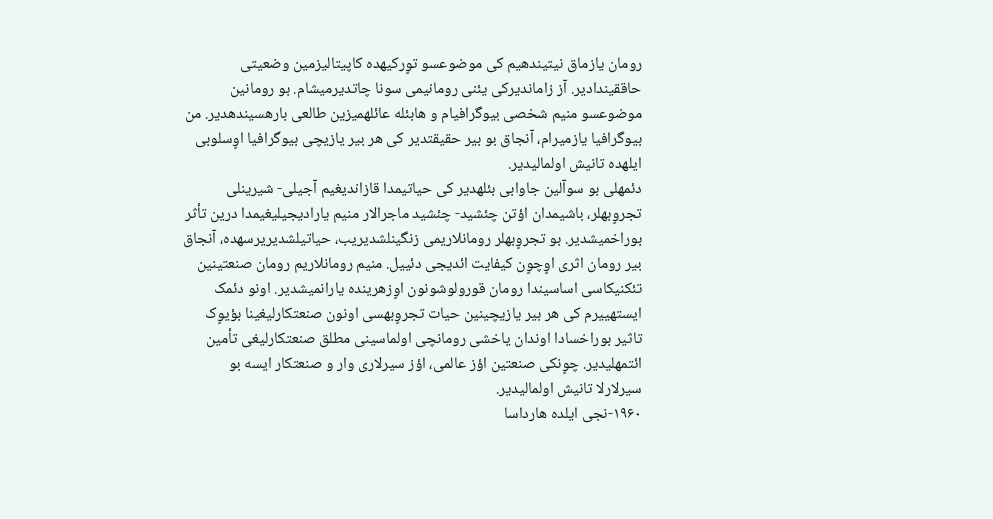رومان یازماق نیتیندهیم کی موضوعسو توٍرکیهده کاپیتالیزمین وضعیتی حاققیندادیر. آز زاماندیرکی یئنی رومانیمی سونا چاتدیرمیشام. بو رومانین موضوعسو منیم شخصی بیوگرافیام و هابئله عائلهمیزین طالعی بارهسیندهدیر. من بیوگرافیا یازمیرام، آنجاق بو بیر حقیقتدیر کی هر بیر یازیچی بیوگرافیا اوٍسلوبی ایلهده تانیش اولمالیدیر.
دئمهلی بو سوآلین جاوابی بئلهدیر کی حیاتیمدا قازاندیغیم آجیلی- شیرینلی تجروٍبهلر، باشیمدان اؤتن چئشید- چئشید ماجرالار منیم یارادیجیلیغیمدا درین تأثر بوراخمیشدیر. بو تجروٍبهلر رومانلاریمی زنگینلشدیریب، حیاتیلشدیریرسهده، آنجاق بیر رومان اثری اوٍچوٍن کیفایت ائدیجی دئییل. منیم رومانلاریم رومان صنعتینین تئکنیکاسی اساسیندا رومان قورولوشونون اوٍزهرینده یارانمیشدیر. اونو دئمک ایستهییرم کی هر بیر یازیچینین حیات تجروٍبهسی اونون صنعتکارلیغینا بؤیوٍک تاثیر بوراخسادا اوندان یاخشی رومانچی اولماسینی مطلق صنعتکارلیغی تأمین ائتمهلیدیر. چوٍنکی صنعتین اؤز عالمی، اؤز سیرلاری وار و صنعتکار ایسه بو سیرلارلا تانیش اولمالیدیر.
۱۹۶۰-نجی ایلده هارداسا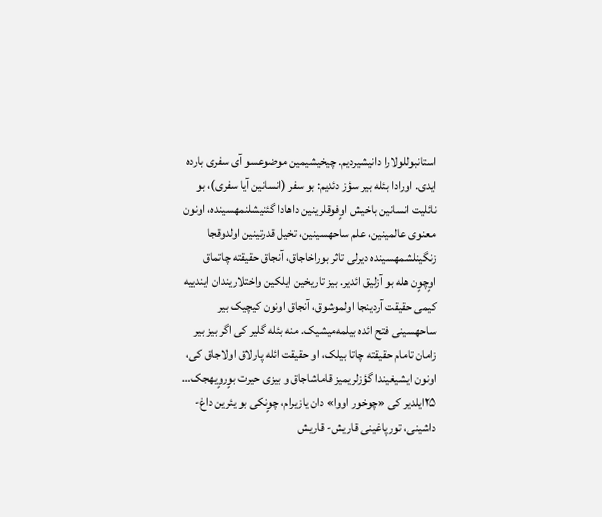استانبوللولارا دانیشیردیم. چیخیشیمین موضوعسو آی سفری بارده ایدی. اورادا بئله بیر سؤز دئدیم: بو سفر (انسانین آیا سفری)، بو نائلیت انسانین باخیش اوٍفوقلرینین داهادا گئنیشلنمهسینده، اونون معنوی عالمینین، علم ساحهسینین، تخیل قدرتینین اولدوقجا زنگینلشمهسینده دیرلی تاثر بوراخاجاق، آنجاق حقیقته چاتماق اوٍچوٍن هله بو آزلیق ائدیر. بیز تاریخین ایلکین واختلاریندان ایندییه کیمی حقیقت آردینجا اولموشوق، آنجاق اونون کیچیک بیر ساحهسینی فتح ائده بیلمه‌میشیک. منه بئله گلیر کی اگر بیز بیر زامان تامام حقیقته چاتا بیلک، او حقیقت ائله پارلاق اولاجاق کی، اونون ایشیغیندا گؤزلریمیز قاماشاجاق و بیزی حیرت بوٍروٍیهجک…
۲۵ایلدیر کی «چوخور اووا» دان یازیرام، چوٍنکی بو یئرین داغ- داشینی، تورپاغینی قاریش- قاریش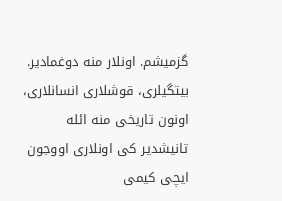گزمیشم. اونلار منه دوغمادیر. بیتگیلری، قوشلاری انسانلاری، اونون تاریخی منه ائله تانیشدیر کی اونلاری اووجون ایچی کیمی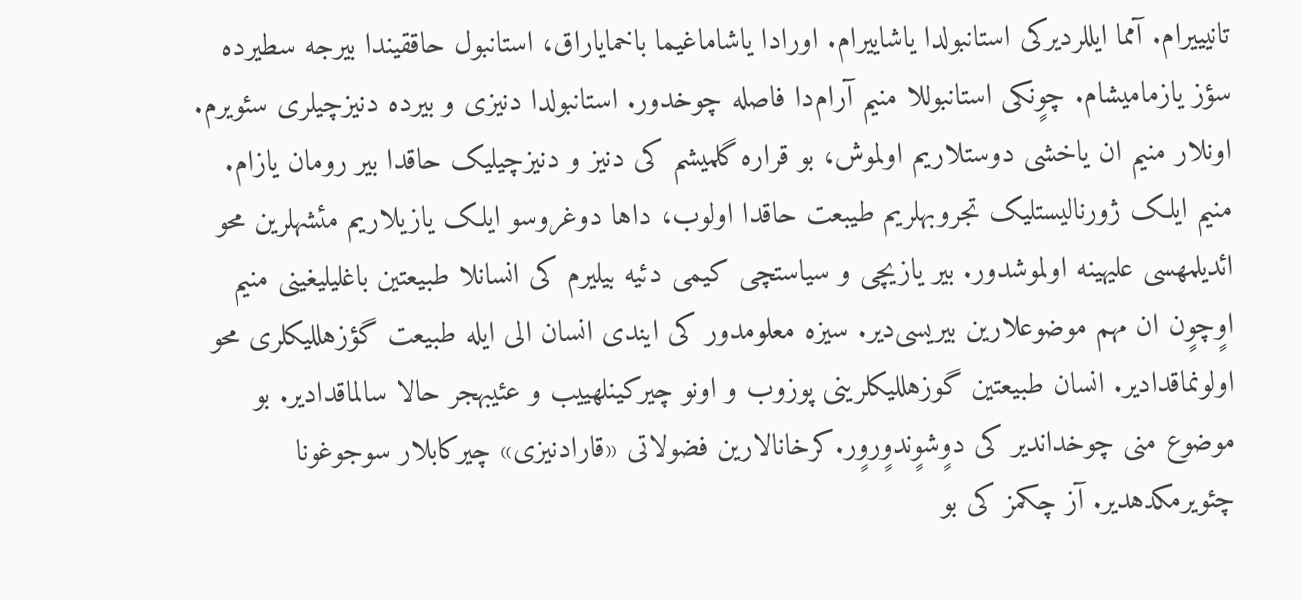تانیییرام. آمما ایللردیرکی استانبولدا یاشاییرام. اورادا یاشاماغیما باخمایاراق، استانبول حاققیندا بیرجه سطیرده سؤز یازمامیشام. چوٍنکی استانبوللا منیم آرام‌دا فاصله چوخدور. استانبولدا دنیزی و بیرده دنیزچیلری سئویرم. اونلار منیم ان یاخشی دوستلاریم اولموش، بو قراره گلمیشم کی دنیز و دنیزچیلیک حاقدا بیر رومان یازام.
منیم ایلک ژورنالیستلیک تجروبهلریم طیبعت حاقدا اولوب، داها دوغروسو ایلک یازیلاریم مئشهلرین محو ائدیلمهسی علیهینه اولموشدور. بیر یازیچی و سیاستچی کیمی دئیه بیلیرم کی انسانلا طبیعتین باغلیلیغینی منیم اوٍچوٍن ان مهم موضوعلارین بیریسی‌دیر. سیزه معلومدور کی ایندی انسان الی ایله طبیعت گؤزهللیکلری محو اولونماقدادیر. انسان طبیعتین گوزهللیکلرینی پوزوب و اونو چیرکینلهییب و عئیبهجر حالا سالماقدادیر. بو موضوع منی چوخداندیر کی دوٍشوٍندوٍروٍر.کرخانالارین فضولاتی «قارادنیزی» چیرکابلار سوجوغونا چئویرمکدهدیر. آز چکمز کی بو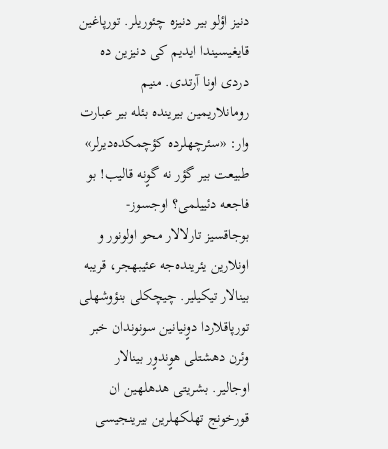دنیز اؤلو بیر دنیزه چئوریلر. تورپاغین قایغیسیندا ایدیم کی دنیزین ده دردی اونا آرتدی. منیم رومانلاریمین بیرینده بئله بیر عبارت وار: «سئرچهلرده کؤچمکده‌دیرلر» طبیعت بیر گؤر نه گوٍنه قالیب! بو فاجعه دئییلمی؟ اوجسوز- بوجاقسیز تارلالار محو اولونور و اونلارین یئرینده‌جه عئیبهجر، قریبه بینالار تیکیلیر. چیچکلی بنؤوشهلی تورپاقلاردا دوٍنیانین سونوندان خبر وئرن دهشتلی هوٍندوٍر بینالار اوجالیر. بشریتی هدهلهین ان قورخونج تهلکهلرین بیرینجیسی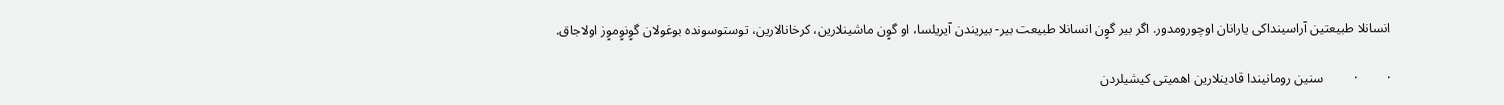انسانلا طبیعتین آراسینداکی یارانان اوچورومدور. اگر بیر گوٍن انسانلا طبیعت بیر- بیریندن آیریلسا، او گوٍن ماشینلارین، کرخانالارین، توستوسونده بوغولان گوٍنوٍموٍز اولاجاق.

·         ·         سنین رومانیندا قادینلارین اهمیتی کیشیلردن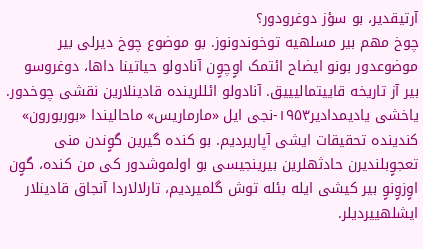آرتیقدیر، بو سؤز دوغرودور؟
چوخ مهم بیر مسلهیه توخوندونوز. بو موضوع چوخ دیرلی بیر موضوعدور بونو ایضاح ائتمک اوٍچوٍن آنادولو حیاتینا داها، دوغروسو بیر آز تاریخه قاییتمالیییق. آنادولو ائللرینده قادینلارین نقشی چوخدور. یاخشی یادیمدادیر۱۹۵۳-نجی ایل «مارماریس» ماحالیندا «بوربورون» کندینده تحقیقات ایشی آپاریردیم. بو کنده گیرین گوٍندن منی تعجوٍبلندیرن حادثهلرین بیرینجیسی بو اولموشدور کی من کنده، گوٍن اوٍزوٍنوٍ بیر کیشی ایله بئله توش گلمیردیم، تارلالاردا آنجاق قادینلار ایشلهییردیلر.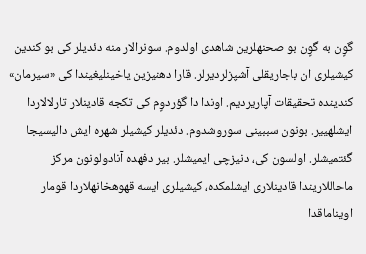گوٍن به گوٍن بو صحنهلرین شاهدی اولدوم. سونرالار منه دئدیلر کی بو کندین کیشیلری ان باجاریقلی آشپزلردیرلر. قارا دهنیزین یاخینلیغیندا کی «سیرمان» کندینده تحقیقات آپاریردیم. اوندا دا گؤردوٍم کی تکجه قادینلار تارلالاردا ایشلهییر. بونون سببینی سوروشدوم. دئدیلر کیشیلر شهره ایش دالیسیجا گئتمیشلر. اولسون کی، دنیزچی ایمیشلر. بیر دفهده آنادولونون مرکز ماحاللاریندا قادینلاری ایشلمکده، کیشیلری ایسه قهوهخانهلاردا قومار اویناماقدا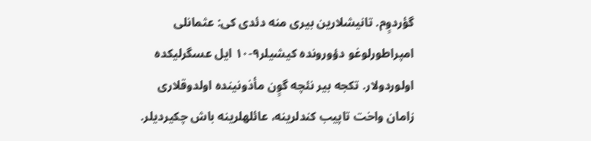گؤردوٍم. تانیشلارین بیری منه دئدی کی: عثمانلی امپراطورلوغو دؤورونده کیشیلر۹-۱۰ ایل عسگرلیکده اولوردولار. تکجه بیر نئچه گوٍن مأذونینده اولدوقلاری زامان واخت تاپیب کندلرینه، عائلهلرینه باش چکیردیلر.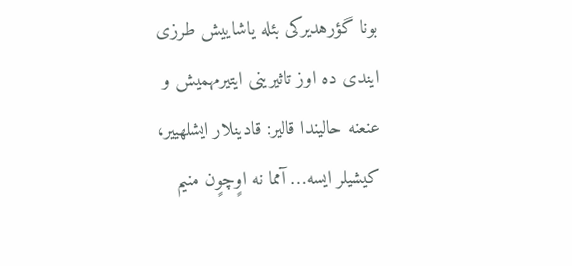بونا گؤرهدیرکی بئله یاشاییش طرزی ایندی ده اوز تاثیرینی ایتیرمهمیش و عنعنه حالیندا قالیر: قادینلار ایشلهییر، کیشیلر ایسه… آمما نه اوٍچوٍن منیم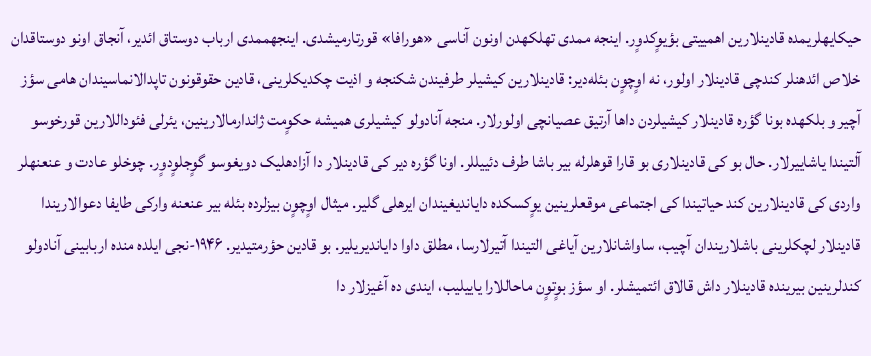حیکایهلریمده قادینلارین اهمییتی بؤیوٍکدوٍر. اینجه ممدی تهلکهدن اونون آناسی «هورافا» قورتارمیشدی. اینجهممدی ارباب دوستاق ائدیر، آنجاق اونو دوستاقدان خلاص ائدهنلر کندچی قادینلار اولور، نه اوٍچوٍن بئله‌دیر: قادینلارین کیشیلر طرفیندن شکنجه و اذیت چکدیکلرینی، قادین حقوقونون تاپدالانماسیندان هامی سؤز آچیر و بلکهده بونا گؤره قادینلار کیشیلردن داها آرتیق عصیانچی اولورلار. منجه آنادولو کیشیلری همیشه حکوٍمت ژاندارمالارینین، یئرلی فئوداللارین قورخوسو آلتیندا یاشاییرلار. حال بو کی قادینلاری بو قارا قوهلرله بیر باشا طرف دئییللر. اونا گؤره دیر کی قادینلار دا آزادهلیک دویغوسو گوٍجلوٍدوٍر. چوخلو عادت و عنعنهلر واردی کی قادینلارین کند حیاتیندا کی اجتماعی موقعلرینین یوٍکسکده دایاندیغیندان ایرهلی گلیر. میثال اوٍچوٍن بیزلرده بئله بیر عنعنه وارکی طایفا دعوالاریندا قادینلار لچکلرینی باشلاریندان آچیب، ساواشانلارین آیاغی التیندا آتیرلارسا، مطلق داوا دایاندیریلیر. بو قادین حؤرمتیدیر. ۱۹۴۶-نجی ایلده منده اربابینی آنادولو کندلرینین بیرینده قادینلار داش قالاق ائتمیشلر. او سؤز بوٍتوٍن ماحاللارا یاییلیب، ایندی ده آغیزلار دا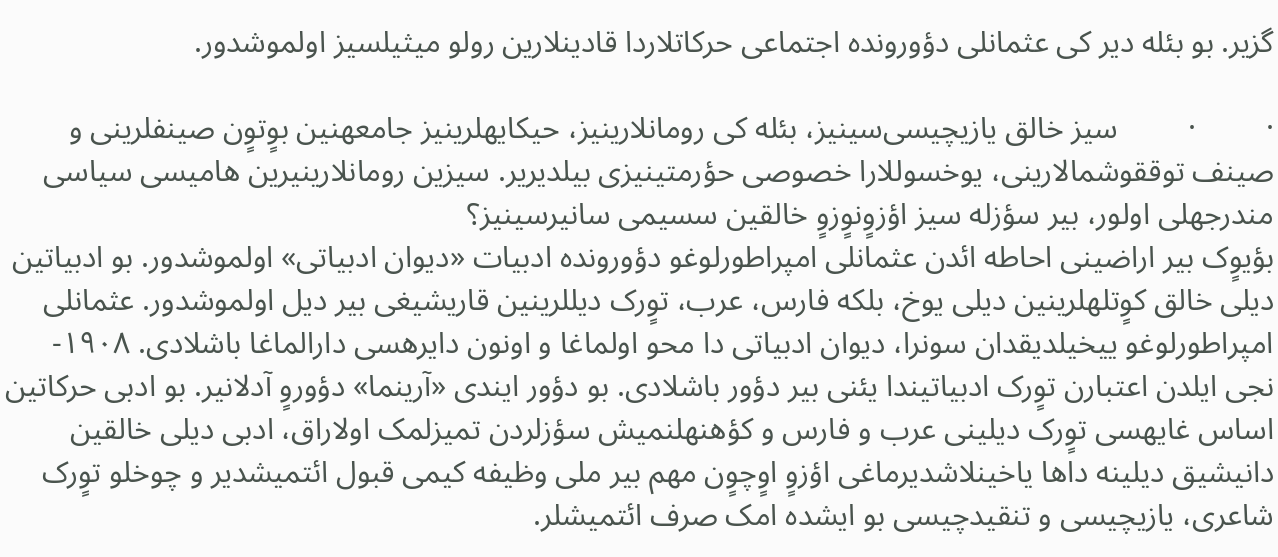گزیر. بو بئله دیر کی عثمانلی دؤورونده اجتماعی حرکاتلاردا قادینلارین رولو میثیلسیز اولموشدور.

·         ·         سیز خالق یازیچیسی‌سینیز، بئله کی رومانلارینیز، حیکایهلرینیز جامعهنین بوٍتوٍن صینفلرینی و صینف توققوشمالارینی، یوخسوللارا خصوصی حؤرمتینیزی بیلدیریر. سیزین رومانلارینیرین هامیسی سیاسی مندرجهلی اولور، بیر سؤزله سیز اؤزوٍنوٍزوٍ خالقین سسیمی سانیرسینیز؟
بؤیوٍک بیر اراضینی احاطه ائدن عثمانلی امپراطورلوغو دؤورونده ادبیات «دیوان ادبیاتی» اولموشدور. بو ادبیاتین دیلی خالق کوٍتلهلرینین دیلی یوخ، بلکه فارس، عرب، توٍرک دیللرینین قاریشیغی بیر دیل اولموشدور. عثمانلی امپراطورلوغو ییخیلدیقدان سونرا، دیوان ادبیاتی دا محو اولماغا و اونون دایرهسی دارالماغا باشلادی. ۱۹۰۸-نجی ایلدن اعتبارن توٍرک ادبیاتیندا یئنی بیر دؤور باشلادی. بو دؤور ایندی «آرینما» دؤوروٍ آدلانیر. بو ادبی حرکاتین اساس غایهسی توٍرک دیلینی عرب و فارس و کؤهنهلنمیش سؤزلردن تمیزلمک اولاراق، ادبی دیلی خالقین دانیشیق دیلینه داها یاخینلاشدیرماغی اؤزوٍ اوٍچوٍن مهم بیر ملی وظیفه کیمی قبول ائتمیشدیر و چوخلو توٍرک شاعری، یازیچیسی و تنقیدچیسی بو ایشده امک صرف ائتمیشلر.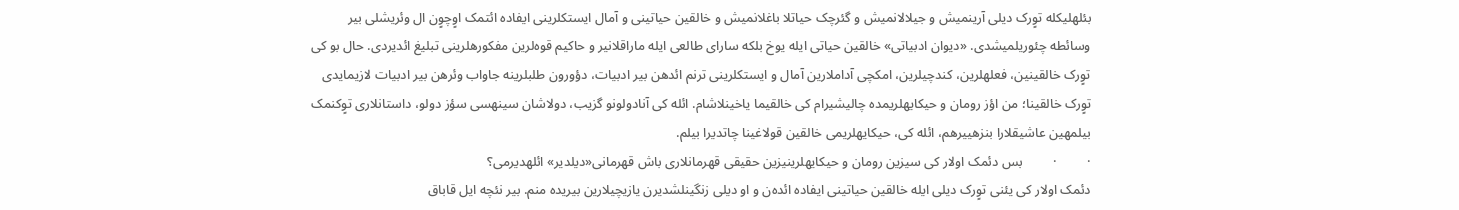بئلهلیکله توٍرک دیلی آرینمیش و جیلالانمیش و گئرچک حیاتلا باغلانمیش و خالقین حیاتینی و آمال ایستکلرینی ایفاده ائتمک اوٍچوٍن ال وئریشلی بیر وسائطه چئوریلمیشدی. «دیوان ادبیاتی» خالقین حیاتی ایله یوخ بلکه سارای طالعی ایله ماراقلانیر و حاکیم قوه‌لرین مفکورهلرینی تبلیغ ائدیردی. حال بو کی توٍرک خالقینین، فعلهلرین، کندچیلرین، امکچی آداملارین آمال و ایستکلرینی ترنم ائدهن بیر ادبیات، دؤورون طلبلرینه جاواب وئرهن بیر ادبیات لازیمایدی توٍرک خالقینا؛ من اؤز رومان و حیکایهلریمده چالیشیرام کی خالقیما یاخینلاشام. ائله کی آنادولونو گزیب، دولاشان سینهسی سؤز دولو، داستانلاری توٍکنمک بیلمهین عاشیقلارا بنزهییرهم، ائله کی، حیکایهلریمی خالقین قولاغینا چاتدیرا بیلم.
·         ·         بس دئمک اولار کی سیزین رومان و حیکایهلرینیزین حقیقی قهرمانلاری باش قهرمانی«دیلدیر» ائلهدیرمی؟
دئمک اولار کی یئنی توٍرک دیلی ایله خالقین حیاتینی ایفاده ائده‌ن و او دیلی زنگینلشدیرن یازیچیلارین بیریده منم. بیر نئچه ایل قاباق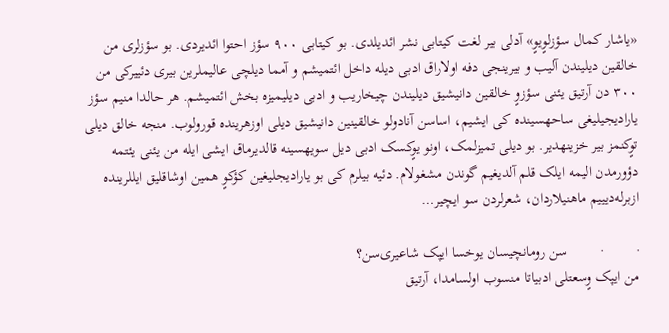«یاشار کمال سؤزلوٍیوٍ» آدلی بیر لغت کیتابی نشر ائدیلدی. بو کیتابی ۹۰۰ سؤز احتوا ائدیردی. بو سؤزلری من خالقین دیلیندن آلیب و بیرینجی دفه اولاراق ادبی دیله داخل ائتمیشم و آمما دیلچی عالیملرین بیری دئییرکی من ۳۰۰ دن آرتیق یئنی سؤزوٍ خالقین دانیشیق دیلیندن چیخاریب و ادبی دیلیمیزه بخش ائتمیشم. هر حالدا منیم سؤز یارادیجیلیغی ساحهسینده کی ایشیم، اساسن آنادولو خالقینین دانیشیق دیلی اوزهرینده قورولوب. منجه خالق دیلی توٍکنمز بیر خزینهدیر. بو دیلی تمیزلمک، اونو یوٍکسک ادبی دیل سویهسینه قالدیرماق ایشی ایله من یئنی یئتمه دؤورمدن الیمه ایلک قلم آلدیغیم گوندن مشغولام. دئیه بیلرم کی بو یارادیجلیغین کؤکوٍ همین اوشاقلیق ایللرینده ازبرله‌دیییم ماهنیلاردان، شعرلردن سو ایچیر…

·         ·         سن رومانچیسان یوخسا ایپک شاعیری‌سن؟
من ایپک وٍسعتلی ادبیاتا منسوب اولسامدا، آرتیق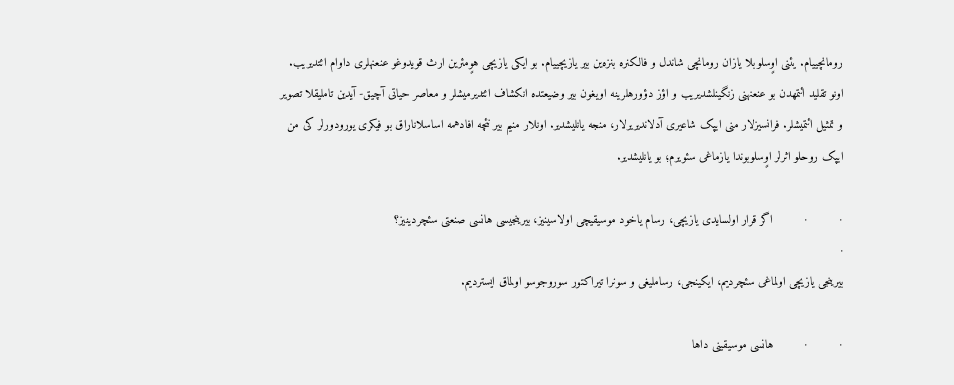رومانچییام. یئنی اوٍسلوبلا یازان رومانچی شاندل و فالکنره بنزه‌ین بیر یازیچییام. بو ایکی یازیچی هوٍمئرین ارث قویدوغو عنعنهلری داوام ائتدیریب. اونو تقلید ائتمهدن بو عنعنهنی زنگینلشدیریب و اؤز دؤورهلرینه اویغون بیر وضیعتده انکشاف ائتدیرمیشلر و معاصر حیاتی آچیق- آیدین تاملیقلا تصویر و تمثیل ائتمیشلر. فرانسیزلار منی ایپک شاعیری آدلاندیریرلار، منجه یانلیشدیر. اونلار منیم بیر نئچه افادهمه اساسلاناراق بو فیکری یورودورلر کی من ایپک روحلو اثرلر اوٍسلوبوندا یازماغی سئویرم؛ بو یانلیشدیر.

·         ·         اگر قرار اولسایدی یازیچی، رسام یاخود موسیقیچی اولاسینیز، بیرینجیسی هانسی صنعتی سئچردینیز؟
·
بیرینجی یازیچی اولماغی سئچردیم، ایکینجی، رساملیغی و سونرا تیراکتور سوروجوسو اولماق ایستردیم.

·         ·         هانسی موسیقینی داها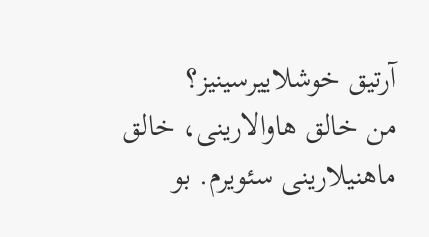آرتیق خوشلاییرسینیز؟
من خالق هاوالارینی، خالق ماهنیلارینی سئویرم. بو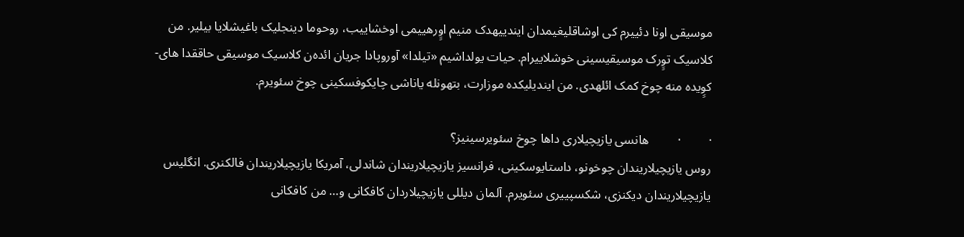موسیقی اونا دئییرم کی اوشاقلیغیمدان ایندییهدک منیم اوٍرهییمی اوخشاییب، روحوما دینجلیک باغیشلایا بیلیر. من کلاسیک توٍرک موسیقیسینی خوشلاییرام. حیات یولداشیم «تیلدا» آوروپادا جریان ائده‌ن کلاسیک موسیقی حاققدا های- کوٍیده منه چوخ کمک ائلهدی. من ایندیلیکده موزارت، بتهونله یاناشی چایکوفسکینی چوخ سئویرم.

·         ·         هانسی یازیچیلاری داها چوخ سئویرسینیز؟
روس یازیچیلاریندان چوخونو، داستایوسکینی، فرانسیز یازیچیلاریندان شاندلی، آمریکا یازیچیلاریندان فالکنری. انگلیس یازیچیلاریندان دیکنزی، شکسپییری سئویرم. آلمان دیللی یازیچیلاردان کافکانی و… من کافکانی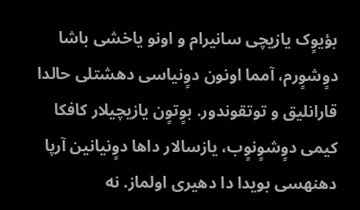بؤیوٍک یازیچی سانیرام و اونو یاخشی باشا دوٍشوٍرم، آمما اونون دوٍنیاسی دهشتلی حالدا قارانلیق و توتقوندور. بوٍتوٍن یازیچیلار کافکا کیمی دوٍشوٍنوٍب، یازسالار داها دوٍنیانین آرپا دهنهسی بویدا دا دهیری اولماز. نه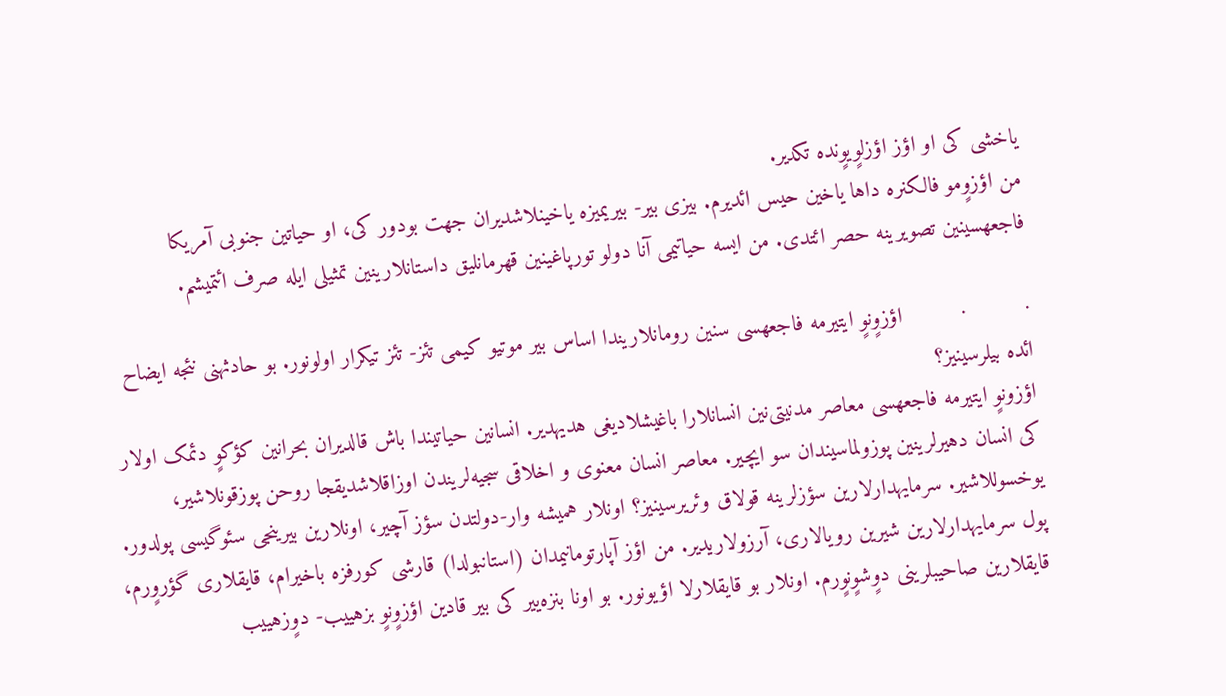یاخشی کی او اؤز اؤزلوٍیوٍنده تکدیر.
من اؤزوٍمو فالکنره داها یاخین حیس ائدیرم. بیزی بیر- بیریمیزه یاخینلاشدیران جهت بودور کی، او حیاتین جنوبی آمریکا فاجعهسینین تصویرینه حصر ائتدی. من ایسه حیاتیمی آنا دولو تورپاغینین قهرمانلیق داستانلارینین تمثیلی ایله صرف ائتمیشم.

·         ·         اؤزوٍنوٍ ایتیرمه فاجعهسی سنین رومانلاریندا اساس بیر موتیو کیمی تئز- تئز تیکرار اولونور. بو حادثهنی نئجه ایضاح ائده بیلرسینیز؟
اؤزونوٍ ایتیرمه فاجعهسی معاصر مدنیتی‌نین انسانلارا باغیشلادیغی هدیهدیر. انسانین حیاتیندا باش قالدیران بحرانین کؤکوٍ دئمک اولار کی انسان دهیرلرینین پوزولماسیندان سو ایچیر. معاصر انسان معنوی و اخلاقی سجیه‌لریندن اوزاقلاشدیقجا روحن پوزقونلاشیر، یوخسوللاشیر. سرمایهدارلارین سؤزلرینه قولاق وئریرسینیز؟ اونلار همیشه وار-دولتدن سؤز آچیر، اونلارین بیرینجی سئوگیسی پولدور. پول سرمایهدارلارین شیرین رویالاری، آرزولاریدیر. من اؤز آپارتومانیمدان (استانبولدا) قارشی کورفزه باخیرام، قایقلاری گؤروٍرم، قایقلارین صاحیبلرینی دوٍشوٍنوٍرم. اونلار بو قایقلارلا اؤیونور. بو اونا بنزه‌ییر کی بیر قادین اؤزوٍنوٍ بزهییب- دوٍزهییب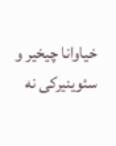خیاوانا چیخیر و سئوینیرکی نه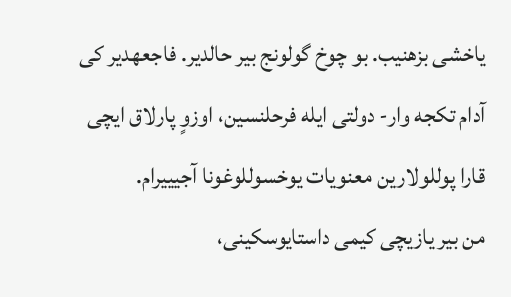یاخشی بزهنیب. بو چوخ گولونج بیر حالدیر. فاجعهدیر کی آدام تکجه وار- دولتی ایله فرحلنسین، اوزوٍ پارلاق ایچی قارا پوللولارین معنویات یوخسوللوغونا آجیییرام.
من بیر یازیچی کیمی داستایوسکینی،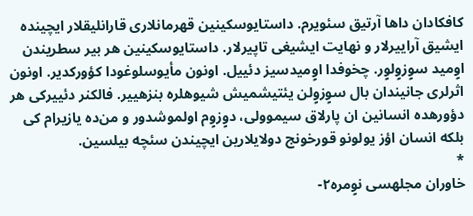کافکادان داها آرتیق سئویرم. داستایوسکینین قهرمانلاری قارانلیقلار ایچینده ایشیق آراییرلار و نهایت ایشیغی تاپیرلار. داستایوسکینین هر بیر سطریندن اوٍمید سوٍزوٍلوٍر. چخوفدا اوٍمیدسیز دئییل. اونون مأیوسلوغودا کؤورکدیر. اونون اثرلری جانیندان بال سوٍزوٍلن یئتیشمیش شیوهلره بنزهییر. فالکنر دئییرکی هر دؤورهده انسانین ان پارلاق سیموولی، دوٍزوٍم اولموشدور و من‌ده یازیرام کی بلکه انسان اؤز یولونو قورخونج دولایلارین ایچیندن سئچه بیلسین.
*
خاوران مجلهسی نوٍمره۲-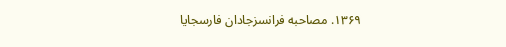۱۳۶۹. مصاحبه فرانسزجادان فارسجایا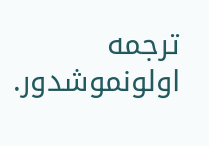ترجمه اولونموشدور.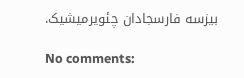بیزسه فارسجادان چئویرمیشیک.

No comments: